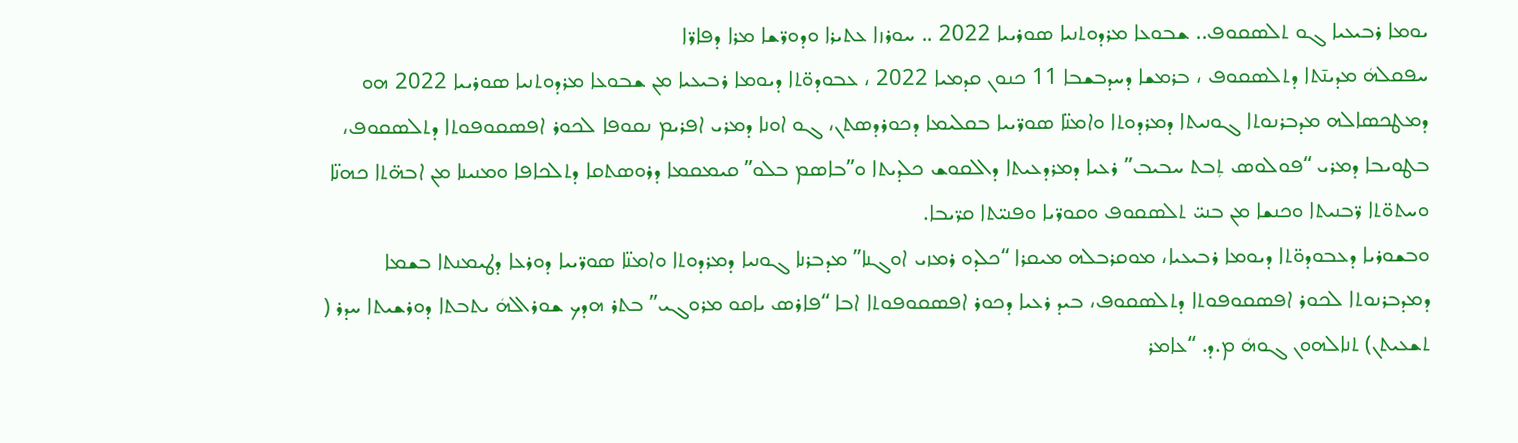ܝܘܡܐ ܪܒܝܥܝܐ ܓܘ ܬܠܣܩܘܦ.. ܫܒܘܥܐ ܡܪܕܘܬܢܝܐ ܣܘܪܝܝܐ 2022 .. ܚܘܪܙܐ ܥܬܝܪܐ ܘܕܘܪ̈ܫܐ ܡܪܐ ܕܦܐܪ̈ܐ
ܚܦܩܠܗܿ ܡܕܝܢ̄ܬܐ ܕܬܠܣܩܘܦ ، ܒܪܡܫܐ ܕܚܕܒܫܒܐ 11 ܟܢܘܢ ܩܕܡܝܐ 2022 ، ܥܒܘܕܘ̈ܬܐ ܕܝܘܡܐ ܪܒܝܥܝܐ ܡܢ ܫܒܘܥܐ ܡܪܕܘܬܢܝܐ ܣܘܪܝܝܐ 2022 ܗܘ ܕܡܛܟܣܐܠܗ ܡܕܒܪܢܘܬܐ ܓܘܢܝܬܐ ܕܡܪܕܘܬܐ ܘܐܡܢ̈ܐ ܣܘܪ̈ܝܝܐ ܒܩܠܝܡܐ ܕܟܘܪܕܣܬܢ، ܓܘ ܐܘܢܐ ܕܡܪܝ ܐܦܪܝܡ ܢܩܘܦܐ ܠܟܘܪ ܐܦܣܩܘܦܘܬܐ ܕܬܠܣܩܘܦ، ܒܛܘܝܒܐ ܕܡܪܝ “ܦܘܠܘܣ ܬܼܒܬ ܚܒܝܒ” ܪܥܝܐ ܕܡܪܕܥܝܬܐ ܕܐܠܩܘܫ ܟܠܕܝܬܐ ܘ”ܒܐܣܡ ܒܠܘ” ܩܝܡܩܡܐ ܕܪܘܣܬܩܐ ܕܬܠܟܐܦܐ ܘܡܢܝܢܐ ܡܢ ܐܒܗ̈ܬܐ ܟܗܢ̈ܐ ܘܚܬܘ̈ܬܐ ܪ̈ܒܢܝܬܐ ܘܟܢܫܐ ܡܢ ܒܢܝ̈ ܬܠܣܩܘܦ ܘܩܘܪ̈ܝܐ ܘܦܢܝ̈ܬܐ ܩܪ̈ܝܒܐ.
ܘܒܫܘܪܝܐ ܕܥܒܘܕܘ̈ܬܐ ܕܝܘܡܐ ܪܒܝܥܝܐ، ܡܘܩܪܒܠܗ ܡܝܩܪܐ “ܟܠܕܘ ܪܡܙܝ ܐܘܓܢܐ” ܡܕܒܪܢܐ ܓܘܢܝܐ ܕܡܪܕܘܬܐ ܘܐܡܢ̈ܐ ܣܘܪ̈ܝܝܐ ܕܘܪܥܐ ܕܛܝܡܢܬܐ ܒܫܡܐ ܕܡܕܒܪܢܘܬܐ ܠܟܘܪ ܐܦܣܩܘܦܘܬܐ ܕܬܠܣܩܘܦ، ܒܝܕ ܪܥܝܐ ܕܟܘܪ ܐܦܣܩܘܦܘܬܐ ܐܒܐ “ܦܐܪܣ ܝܐܩܘ ܡܪܘܓܝ” ܒܬܪ ܗܕܟ ܫܘܪܐܠܗܿ ܝܬܒܬܐ ܕܘܪܫܝܬܐ ܚܕܪ ( ܬܫܥܝܬܢ) ܬܢܐܠܗܘܢ ܓܘܗܿ ܡ.ܕ. “ܥܐܡܪ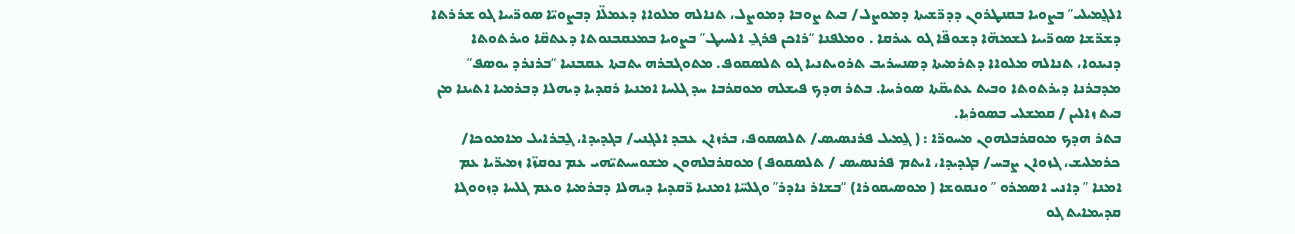ܐܠܓ̰ܡܝܠܝ” ܒܨܘܝܐ ܒܩܢܛܪܘܢ ܕܕܪ̈ܫܝܬܐ ܕܡܘܨܠ/ ܒܝܬ ܨܘܒܐ ܕܡܘܨܠ، ܬܢܐܠܗ ܡܠܘܐܐ ܕܥܡܠ̈ܐ ܕܒܨܘܝ̈ܐ ܣܘܪ̈ܝܝܐ ܓܘ ܫܪܪܬܐ ܕܫܪ̈ܫܐ ܣܘܪ̈ܝܝܐ ܠܫܡܗ̈ܐ ܕܫܘܦ̈ܐ ܓܘ ܥܝܪܩܐ . ܘܡܠܦܢܐ “ܪܐܟܢ ܦܪܓ̰ ܐܠܚܝܛ” ܒܨܘܝܐ ܒܡܥܩܒܢܘܬܐ ܕܥܬܩ̈ܐ ܘܝܪܬܘܬܐ ܕܢܝܢܘܐ، ܬܢܐܠܗ ܡܠܘܐܐ ܕܬܪܡܝܬܐ ܕܣܢܚܪܝܒ ܬܪܘܝܬܢܝܐ ܓܘ ܬܠܣܩܘܦ. ܡܬܘܓܒܪܗ ܝܬܒܬܐ ܥܩܒܢܝܐ “ܒܪܢܪܕ ܝܘܣܦ” ܡܕܒܪܢܐ ܕܝܪܬܘܬܐ ܘܒܝܬ ܥܬܝܩ̈ܬܐ ܣܘܪܝܝܐ. ܒܬܪ ܗܕܟ ܦܝܫܠܗ ܡܘܩܪܒܐ ܚܕ ܓܠܚܐ ܐܡܢܝܐ ܪܩܕܝܐ ܕܝܗܠܐ ܕܒܪܡܝܐ ܐܬܝܢܐ ܡܢ ܒܝܬ ܙܐܠܝܢ / ܩܡܫܠܝ ܒܣܘܪܝܼܐ.
ܒܬܪ ܗܕܟ ܡܘܩܪܒܠܗܘܢ ܡܚܘܪ̈ܐ : ( ܓ̰ܡܝܠ ܦܪܢܣܝܣ/ ܬܠܣܩܘܦ، ܒܪܙܐܢ ܥܒܕ ܐܠܓܼܢܝ/ ܒܓܕܝܕܐ، ܓ̰ܒܪܐܝܠ ܡܐܡܘܟܐ/ ܟܪܡܠܝܫ، ܓܙܘܐܢ ܨܒܚ/ ܒܓܕܝܕܐ، ܐܝܬܡ ܦܪܢܣܝܣ / ܬܠܣܩܘܦ) ܡܘܩܪܒܠܗܘܢ ܡܫܘܚܝܬܝ̈ܗܝ ܥܡ ܢܘܩܙ̈ܐ ܙܡܝܪ̈ܝܐ ܥܡ ܐܡܢܐ ” ܕܐܢܝ ܐܣܡܪܘ ” ܘܢܩܘܫܐ ( ܡܘܣܝܩܘܪܐ) “ܒܫܐܪ ܢܐܕܪ” ܘܓܠܚ̈ܐ ܐܡܢܝܐ ܪ̈ܩܕܝܐ ܕܝܗܠܐ ܕܒܪܡܝܐ ܘܥܡ ܓܠܚܐ ܕܙܘܘܓܐ ܩܕܝܡܐܝܬ ܓܘ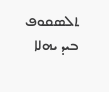ܬܠܣܩܘܦ ܒܝܕ ܝܗܠܐ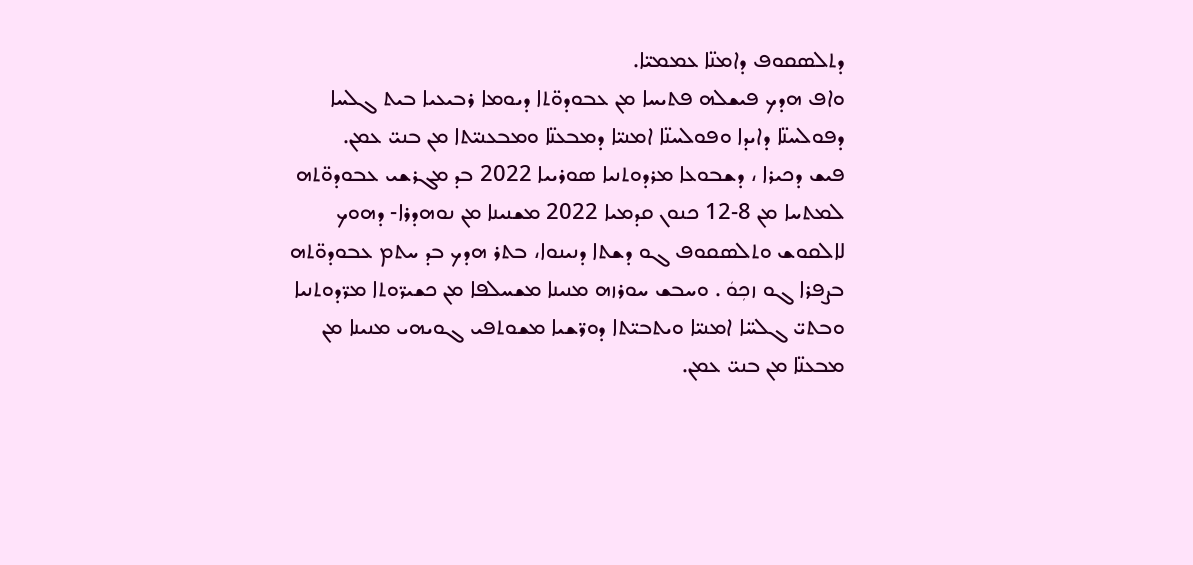ܕܬܠܣܩܘܦ ܕܐܡܢ̈ܐ ܥܡܡܝ̈ܐ.
ܘܐܦ ܗܕܟ ܦܝܫܠܗ ܦܬܝܚܐ ܡܢ ܥܒܘܕܘ̈ܬܐ ܕܝܘܡܐ ܪܒܝܥܝܐ ܒܝܬ ܓܠܚܐ ܕܦܘܠܚܢ̈ܐ ܕܐܝܕܐ ܘܦܘܠܚܢ̈ܐ ܐܡܢܝ̈ܐ ܕܡܒܥܢ̈ܐ ܘܡܒܥܢܝ̈ܬܐ ܡܢ ܒܢܝ̈ ܥܡܢ.
ܦܝܫ ܕܟܝܪܐ ، ܕܫܒܘܥܐ ܡܪܕܘܬܢܝܐ ܣܘܪܝܝܐ 2022 ܒܕ ܡܓܪܫܝ ܥܒܘܕܘ̈ܬܗ ܠܡܬܚܐ ܡܢ 8-12 ܟܢܘܢ ܩܕܡܝܐ 2022 ܡܫܢܝܢܐ ܡܢ ܢܘܗܕܪܐ- ܕܗܘܟ ܠܐܠܩܘܫ ܘܬܠܣܩܘܦ ܓܘ ܕܫܬܐ ܕܢܝܢܘܐ، ܒܬܪ ܗܕܟ ܒܕ ܚܬܡ ܥܒܘܕܘ̈ܬܗ ܒܨܦܪܐ ܓܘ ܙܟܼܘܿ . ܘܚܒܫ ܚܘܪܙܗ ܡܢܝܢܐ ܡܫܚܠܦܐ ܡܢ ܟܫܝܪ̈ܘܬܐ ܡܪ̈ܕܘܬܢܝܐ ܘܒܬܝ̈ ܓܠܚ̈ܐ ܐܡܢܝ̈ܐ ܘܝܬܒܝ̈ܬܐ ܕܘܪ̈ܫܝܐ ܡܫܘܬܦܝ ܓܘܝܗܝ ܡܢܝܢܐ ܡܢ ܡܒܥܢ̈ܐ ܡܢ ܒܢܝ̈ ܥܡܢ.